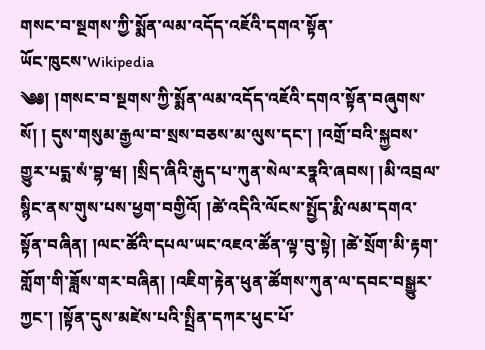གསང་བ་སྔགས་ཀྱི་སྨོན་ལམ་འདོད་འཇོའི་དགའ་སྟོན་
ཡོང་ཁུངས་Wikipedia
༄༅། །གསང་བ་སྔགས་ཀྱི་སྨོན་ལམ་འདོད་འཇོའི་དགའ་སྟོན་བཞུགས་སོ། ། དུས་གསུམ་རྒྱལ་བ་སྲས་བཅས་མ་ལུས་དང་། །འགྲོ་བའི་སྐྱབས་གྱུར་པདྨ་སཾ་བྷ་ཝ། །སྲིད་ཞིའི་རྒུད་པ་ཀུན་སེལ་རཏྣའི་ཞབས། །མི་འབྲལ་སྙིང་ནས་གུས་པས་ཕྱག་བགྱིའོ། །ཚེ་འདིའི་ལོངས་སྤྱོད་རྨི་ལམ་དགའ་སྟོན་བཞིན། །ལང་ཚོའི་དཔལ་ཡང་འཇའ་ཚོན་ལྟ་བུ་སྟེ། །ཚེ་སྲོག་མི་རྟག་གློག་གི་ཟློས་གར་བཞིན། །འཇིག་རྟེན་ཕུན་ཚོགས་ཀུན་ལ་དབང་བསྒྱུར་ཀྱང་། །སྟོན་དུས་མཛེས་པའི་སྤྲིན་དཀར་ཕུང་པོ་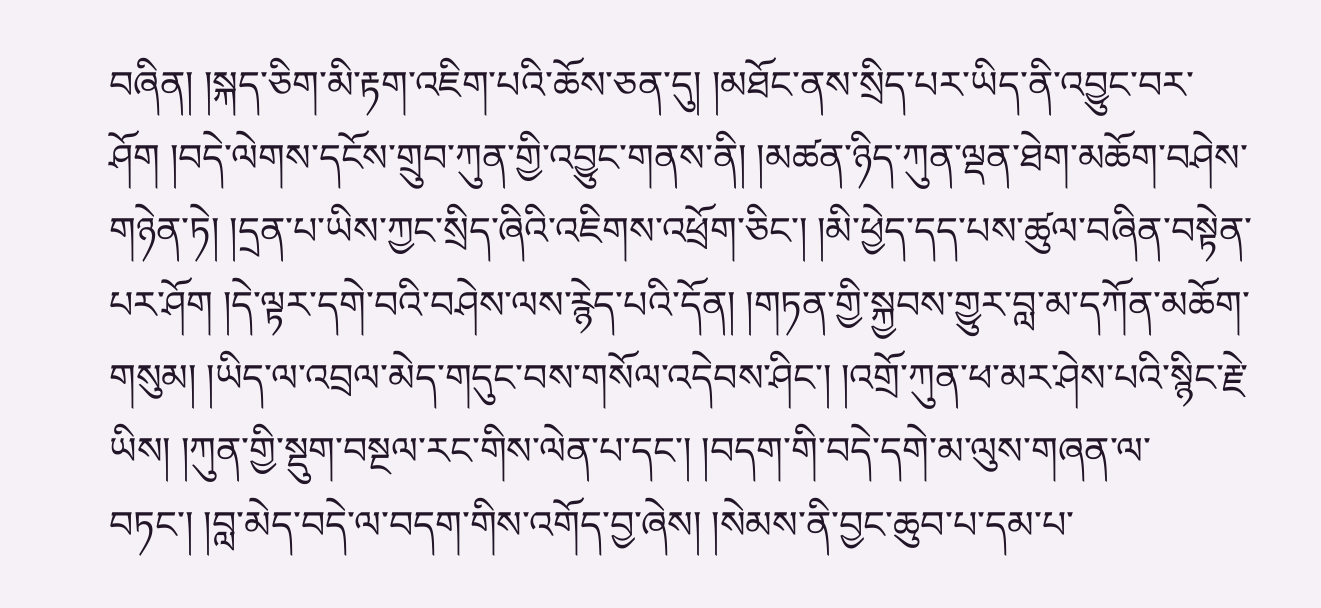བཞིན། །སྐད་ཅིག་མི་རྟག་འཇིག་པའི་ཆོས་ཅན་དུ། །མཐོང་ནས་སྲིད་པར་ཡིད་ནི་འབྱུང་བར་ཤོག །བདེ་ལེགས་དངོས་གྲུབ་ཀུན་གྱི་འབྱུང་གནས་ནི། །མཚན་ཉིད་ཀུན་ལྡན་ཐེག་མཆོག་བཤེས་གཉེན་ཏེ། །དྲན་པ་ཡིས་ཀྱང་སྲིད་ཞིའི་འཇིགས་འཕྲོག་ཅིང་། །མི་ཕྱེད་དད་པས་ཚུལ་བཞིན་བསྟེན་པར་ཤོག །དེ་ལྟར་དགེ་བའི་བཤེས་ལས་རྙེད་པའི་དོན། །གཏན་གྱི་སྐྱབས་གྱུར་བླ་མ་དཀོན་མཆོག་གསུམ། །ཡིད་ལ་འབྲལ་མེད་གདུང་བས་གསོལ་འདེབས་ཤིང་། །འགྲོ་ཀུན་ཕ་མར་ཤེས་པའི་སྙིང་རྗེ་ཡིས། །ཀུན་གྱི་སྡུག་བསྔལ་རང་གིས་ལེན་པ་དང་། །བདག་གི་བདེ་དགེ་མ་ལུས་གཞན་ལ་བཏང་། །བླ་མེད་བདེ་ལ་བདག་གིས་འགོད་བྱ་ཞེས། །སེམས་ནི་བྱང་ཆུབ་པ་དམ་པ་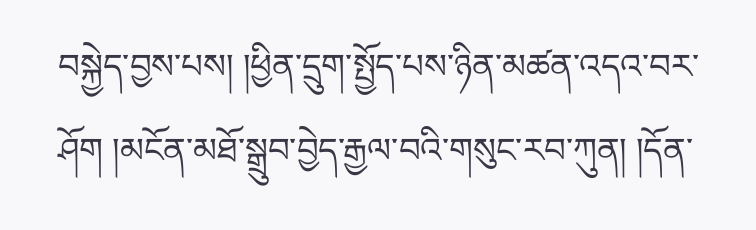བསྐྱེད་བྱས་པས། །ཕྱིན་དྲུག་སྤྱོད་པས་ཉིན་མཚན་འདའ་བར་ཤོག །མངོན་མཐོ་སྒྲུབ་བྱེད་རྒྱལ་བའི་གསུང་རབ་ཀུན། །དོན་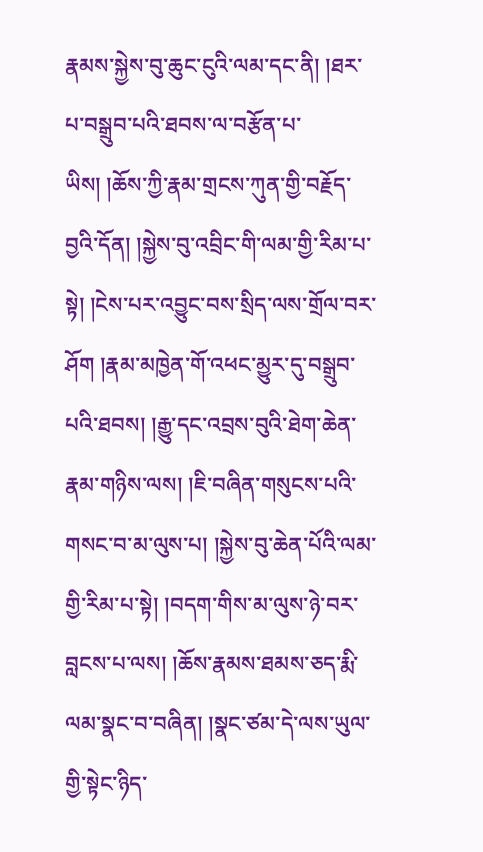རྣམས་སྐྱེས་བུ་ཆུང་ངུའི་ལམ་དང་ནི། །ཐར་པ་བསྒྲུབ་པའི་ཐབས་ལ་བརྩོན་པ་ཡིས། །ཆོས་ཀྱི་རྣམ་གྲངས་ཀུན་གྱི་བརྗོད་བྱའི་དོན། །སྐྱེས་བུ་འབྲིང་གི་ལམ་གྱི་རིམ་པ་སྟེ། །ངེས་པར་འབྱུང་བས་སྲིད་ལས་གྲོལ་བར་ཤོག །རྣམ་མཁྱེན་གོ་འཕང་མྱུར་དུ་བསྒྲུབ་པའི་ཐབས། །རྒྱུ་དང་འབྲས་བུའི་ཐེག་ཆེན་རྣམ་གཉིས་ལས། །ཇི་བཞིན་གསུངས་པའི་གསང་བ་མ་ལུས་པ། །སྐྱེས་བུ་ཆེན་པོའི་ལམ་གྱི་རིམ་པ་སྟེ། །བདག་གིས་མ་ལུས་ཉེ་བར་བླངས་པ་ལས། །ཆོས་རྣམས་ཐམས་ཅད་རྨི་ལམ་སྣང་བ་བཞིན། །སྣང་ཙམ་དེ་ལས་ཡུལ་གྱི་སྟེང་ཉིད་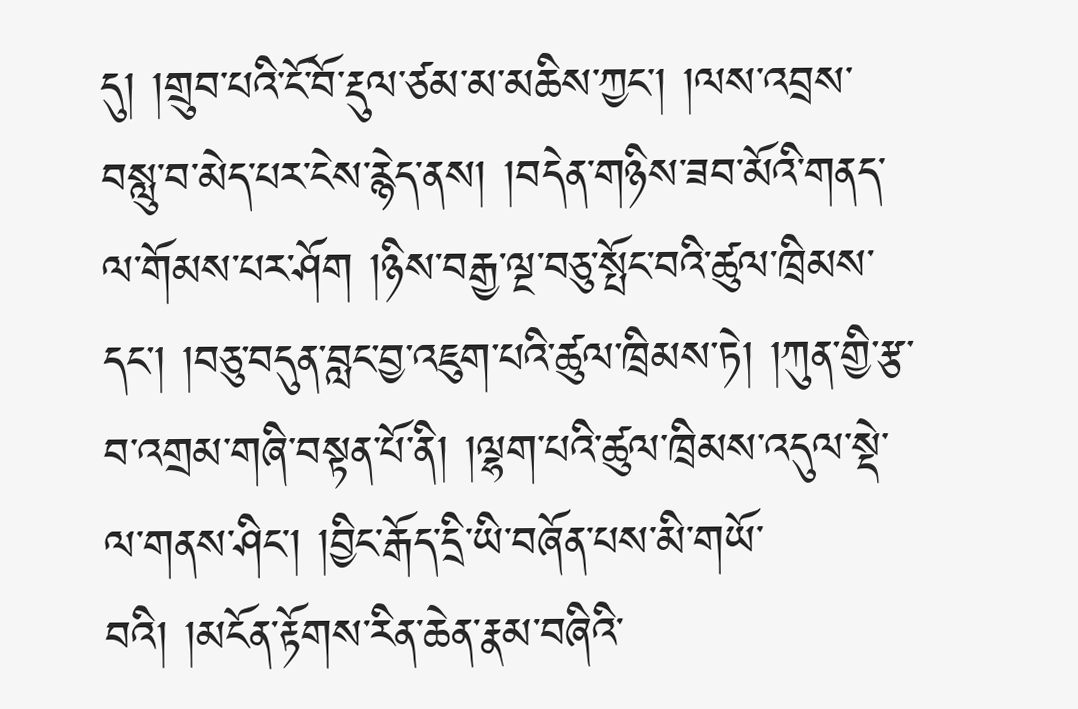དུ། །གྲུབ་པའི་ངོ་བོ་རྡུལ་ཙམ་མ་མཆིས་ཀྱང་། །ལས་འབྲས་བསླུ་བ་མེད་པར་ངེས་རྙེད་ནས། །བདེན་གཉིས་ཟབ་མོའི་གནད་ལ་གོམས་པར་ཤོག །ཉིས་བརྒྱ་ལྔ་བཅུ་སྤོང་བའི་ཚུལ་ཁྲིམས་དང་། །བཅུ་བདུན་བླང་བྱ་འཇུག་པའི་ཚུལ་ཁྲིམས་ཏེ། །ཀུན་གྱི་རྩ་བ་འགྲམ་གཞི་བསྟན་པོ་ནི། །ལྷག་པའི་ཚུལ་ཁྲིམས་འདུལ་སྡེ་ལ་གནས་ཤིང་། །བྱིང་རྒོད་དྲི་ཡི་བཞོན་པས་མི་གཡོ་བའི། །མངོན་རྟོགས་རིན་ཆེན་རྣམ་བཞིའི་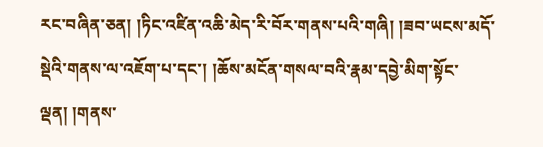རང་བཞིན་ཅན། །ཏིང་འཛིན་འཆི་མེད་རི་བོར་གནས་པའི་གཞི། །ཟབ་ཡངས་མདོ་སྡེའི་གནས་ལ་འཇོག་པ་དང་། །ཆོས་མངོན་གསལ་བའི་རྣམ་དབྱེ་མིག་སྟོང་ལྡན། །གནས་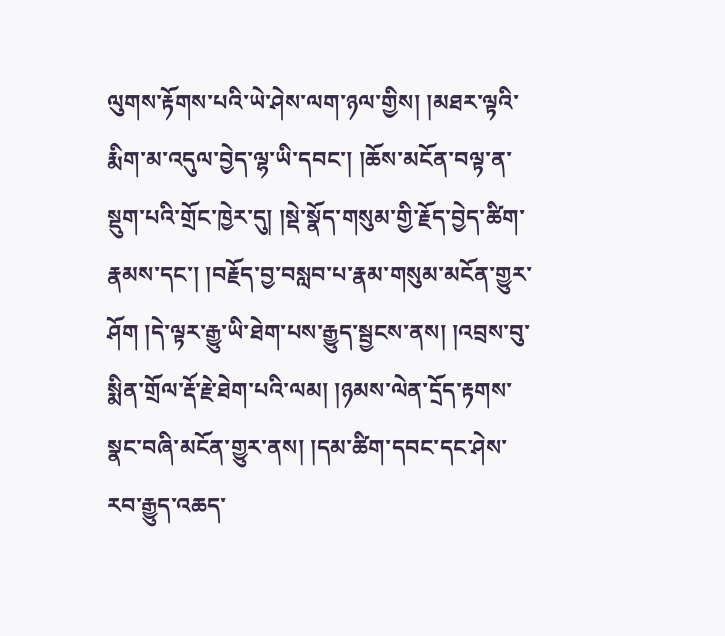ལུགས་རྟོགས་པའི་ཡེ་ཤེས་ལག་ཉལ་གྱིས། །མཐར་ལྟའི་རྨིག་མ་འདུལ་བྱེད་ལྷ་ཡི་དབང་། །ཆོས་མངོན་བལྟ་ན་སྡུག་པའི་གྲོང་ཁྱེར་དུ། །སྡེ་སྣོད་གསུམ་གྱི་རྗོད་བྱེད་ཚིག་རྣམས་དང་། །བརྗོད་བྱ་བསླབ་པ་རྣམ་གསུམ་མངོན་གྱུར་ཤོག །དེ་ལྟར་རྒྱུ་ཡི་ཐེག་པས་རྒྱུད་སྦྱངས་ནས། །འབྲས་བུ་སྨིན་གྲོལ་རྡོ་རྗེ་ཐེག་པའི་ལམ། །ཉམས་ལེན་དྲོད་རྟགས་སྣང་བཞི་མངོན་གྱུར་ནས། །དམ་ཚིག་དབང་དང་ཤེས་རབ་རྒྱུད་འཆད་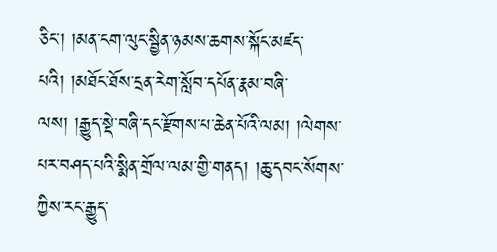ཅིང་། །མན་ངག་ལུང་སྦྱིན་ཉམས་ཆགས་སྐོང་མཛད་པའི། །མཐོང་ཐོས་དྲན་རེག་སློབ་དཔོན་རྣམ་བཞི་ལས། །རྒྱུད་སྡེ་བཞི་དང་རྫོགས་པ་ཆེན་པོའི་ལམ། །ལེགས་པར་བཤད་པའི་སྨིན་གྲོལ་ལམ་གྱི་གནད། །ཆུ་དབང་སོགས་ཀྱིས་རང་རྒྱུད་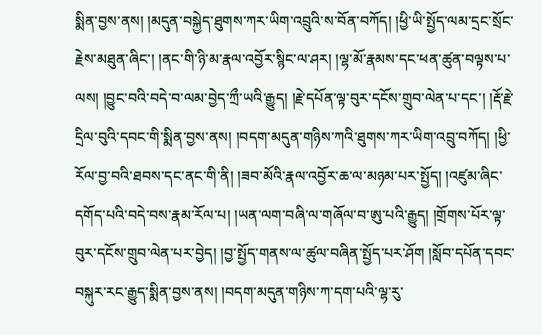སྨིན་བྱས་ནས། །མདུན་བསྐྱེད་ཐུགས་ཀར་ཡིག་འབྲུའི་ས་བོན་བཀོད། །ཕྱི་ཡི་སྤྱོད་ལམ་དྲང་སྲོང་རྗེས་མཐུན་ཞིང་། །ནང་གི་ཉི་མ་རྣལ་འབྱོར་སྙིང་ལ་ཤར། །ལྷ་མོ་རྣམས་དང་ཕན་ཚུན་བལྟས་པ་ལས། །བྱུང་བའི་བདེ་བ་ལམ་བྱེད་ཀྲྀ་ཡའི་རྒྱུད། །རྗེ་དཔོན་ལྟ་བུར་དངོས་གྲུབ་ལེན་པ་དང་། །རྡོ་རྗེ་དྲིལ་བུའི་དབང་གི་སྨིན་བྱས་ནས། །བདག་མདུན་གཉིས་ཀའི་ཐུགས་ཀར་ཡིག་འབྲུ་བཀོད། །ཕྱི་རོལ་བྱ་བའི་ཐབས་དང་ནང་གི་ནི། །ཟབ་མོའི་རྣལ་འབྱོར་ཆ་ལ་མཉམ་པར་སྤྱོད། །འཛུམ་ཞིང་དགོད་པའི་བདེ་བས་རྣམ་རོལ་པ། །ཡན་ལག་བཞི་ལ་གཞོལ་བ་ཨུ་པའི་རྒྱུད། །གྲོགས་པོར་ལྟ་བུར་དངོས་གྲུབ་ལེན་པར་བྱེད། །བྱ་སྤྱོད་གནས་ལ་ཚུལ་བཞིན་སྤྱོད་པར་ཤོག །སློབ་དཔོན་དབང་བསྐུར་རང་རྒྱུད་སྨིན་བྱས་ནས། །བདག་མདུན་གཉིས་ཀ་དག་པའི་ལྷ་རུ་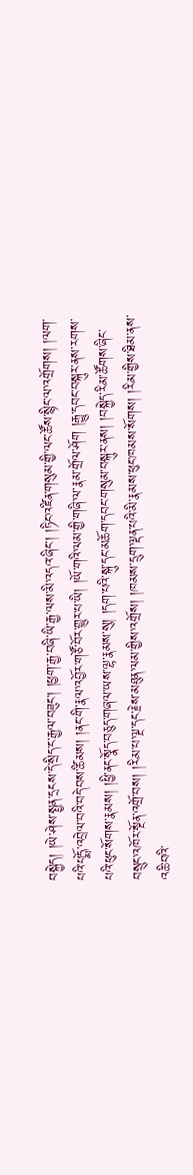བསྐྱེད། །ཡེ་ཤེས་སྤྱན་དྲངས་དེ་སྲིད་ང་རྒྱལ་བཟུང་། །ཕྱག་རྒྱ་བཞི་ཡི་རྒྱ་ལས་མི་འདའ་ཞིང་། །ཏིང་འཛིན་གསུམ་གྱི་ལང་ཚོས་སྙིང་ལ་འགྲོགས། །ལག་པའི་པདྨོ་འབྲེལ་བའི་བདེ་བས་ཚིམས། །ནང་གི་རྣལ་འབྱོར་གཙོ་བོར་གྱུར་པ་ཡི། །ཡོ་གའི་ལམ་གྱི་གཞི་ལ་རྣམ་གྲོལ་ཤོག །རྒྱུ་དབང་བསྐུར་ནས་རགས་པའི་ཕུང་སོགས་རྣམས། །ཕྱི་ནང་སྣོད་བཅུད་གཞལ་ཡས་ལྷ་རྣམས་སུ། །དག་པའི་སྐུ་དང་མཆོག་དབང་གསུམ་བསྐུར་ནས། །བསྐྱེད་རིམ་ཚོགས་ཞིང་བསྲུང་འཁོར་སྔོན་འགྲོ་བས། །རིམ་པ་ལྔ་དང་རྗེས་མཐུན་ལམ་གྱིས་འགྲོས། །ཁམས་དྲུག་ལྡན་པའི་མི་རྣམས་ཕུང་ཁམས་སོགས། །རིམ་གྱིས་ཐིམ་ནས་འཆི་བའི་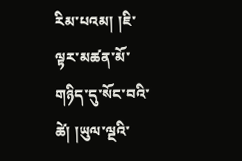རིམ་པའམ། །ཇི་ལྟར་མཚན་མོ་གཉིད་དུ་སོང་བའི་ཚེ། །ཡུལ་ལྔའི་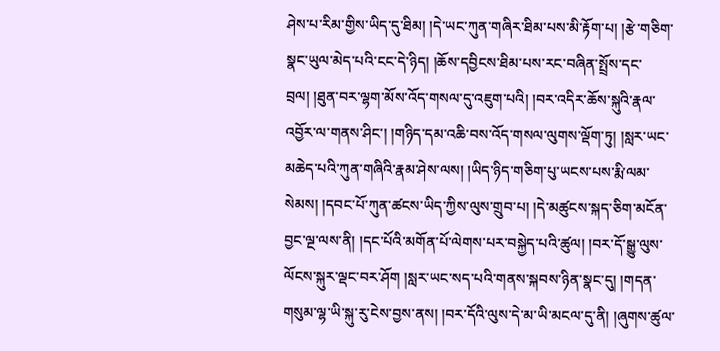ཤེས་པ་རིམ་གྱིས་ཡིད་དུ་ཐིམ། །དེ་ཡང་ཀུན་གཞིར་ཐིམ་པས་མི་རྟོག་པ། །རྩེ་གཅིག་སྣང་ཡུལ་མེད་པའི་ངང་དེ་ཉིད། །ཆོས་དབྱིངས་ཐིམ་པས་རང་བཞིན་སྤྲོས་དང་བྲལ། །ཐུན་བར་ལྷག་མོས་འོད་གསལ་དུ་འཇུག་པའི། །བར་འདིར་ཆོས་སྐུའི་རྣལ་འབྱོར་ལ་གནས་ཤིང་། །གཉིད་དམ་འཆི་བས་འོད་གསལ་ལུགས་ལྡོག་ཏུ། །སླར་ཡང་མཆེད་པའི་ཀུན་གཞིའི་རྣམ་ཤེས་ལས། །ཡིད་ཉིད་གཅིག་པུ་ཡངས་པས་རྨི་ལམ་སེམས། །དབང་པོ་ཀུན་ཚངས་ཡིད་ཀྱིས་ལུས་གྲུབ་པ། །དེ་མཚུངས་སྐད་ཅིག་མངོན་བྱང་ལྔ་ལས་ནི། །དང་པོའི་མགོན་པོ་ལེགས་པར་བསྐྱེད་པའི་ཚུལ། །བར་དོ་སྒྱུ་ལུས་ལོངས་སྐུར་ལྡང་བར་ཤོག །སླར་ཡང་སད་པའི་གནས་སྐབས་ཉིན་སྣང་དུ། །གདན་གསུམ་ལྷ་ཡི་སྐུ་རུ་ངེས་བྱས་ནས། །བར་དོའི་ལུས་དེ་མ་ཡི་མངལ་དུ་ནི། །ཞུགས་ཚུལ་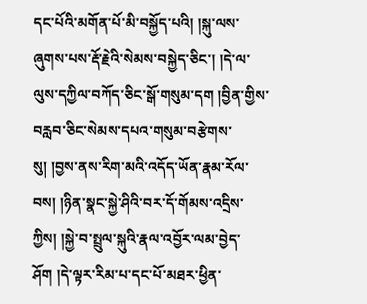དང་པོའི་མགོན་པོ་མི་བསྐྱོད་པའི། །སྐུ་ལས་ཞུགས་པས་རྡོ་རྗེའི་སེམས་བསྐྱེད་ཅིང་། །དེ་ལ་ལུས་དཀྱིལ་བཀོད་ཅིང་སྒོ་གསུམ་དག །བྱིན་གྱིས་བརླབ་ཅིང་སེམས་དཔའ་གསུམ་བརྩེགས་སུ། །བྱས་ནས་རིག་མའི་འདོད་ཡོན་རྣམ་རོལ་བས། །ཉིན་སྣང་སྐྱེ་ཤིའི་བར་དོ་གོམས་འདྲིས་ཀྱིས། །སྐྱེ་བ་སྤྲུལ་སྐུའི་རྣལ་འབྱོར་ལམ་བྱེད་ཤོག །དེ་ལྟར་རིམ་པ་དང་པོ་མཐར་ཕྱིན་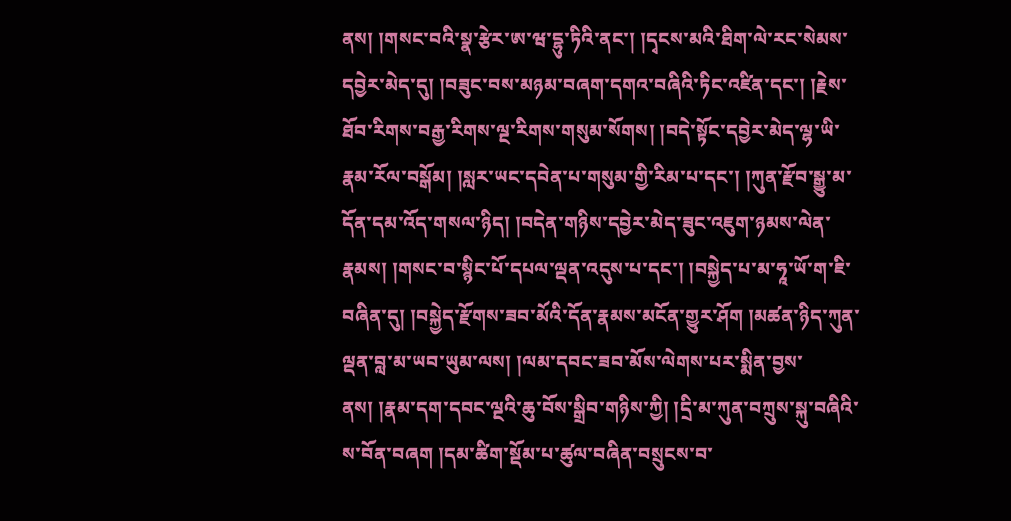ནས། །གསང་བའི་སྣ་རྩེར་ཨ་ཝ་དྷུ་ཏིའི་ནང་། །དྭངས་མའི་ཐིག་ལེ་རང་སེམས་དབྱེར་མེད་དུ། །བཟུང་བས་མཉམ་བཞག་དགའ་བཞིའི་ཏིང་འཛིན་དང་། །རྗེས་ཐོབ་རིགས་བརྒྱ་རིགས་ལྔ་རིགས་གསུམ་སོགས། །བདེ་སྟོང་དབྱེར་མེད་ལྷ་ཡི་རྣམ་རོལ་བསྒོམ། །སླར་ཡང་དབེན་པ་གསུམ་གྱི་རིམ་པ་དང་། །ཀུན་རྫོབ་སྒྱུ་མ་དོན་དམ་འོད་གསལ་ཉིད། །བདེན་གཉིས་དབྱེར་མེད་ཟུང་འཇུག་ཉམས་ལེན་རྣམས། །གསང་བ་སྙིང་པོ་དཔལ་ལྡན་འདུས་པ་དང་། །བསྐྱེད་པ་མ་ཧཱ་ཡོ་ག་ཇི་བཞིན་དུ། །བསྐྱེད་རྫོགས་ཟབ་མོའི་དོན་རྣམས་མངོན་གྱུར་ཤོག །མཚན་ཉིད་ཀུན་ལྡན་བླ་མ་ཡབ་ཡུམ་ལས། །ལམ་དབང་ཟབ་མོས་ལེགས་པར་སྨིན་བྱས་ནས། །རྣམ་དག་དབང་ལྔའི་ཆུ་བོས་སྒྲིབ་གཉིས་ཀྱི། །དྲི་མ་ཀུན་བཀྲུས་སྐུ་བཞིའི་ས་བོན་བཞག །དམ་ཚིག་སྡོམ་པ་ཚུལ་བཞིན་བསྲུངས་བ་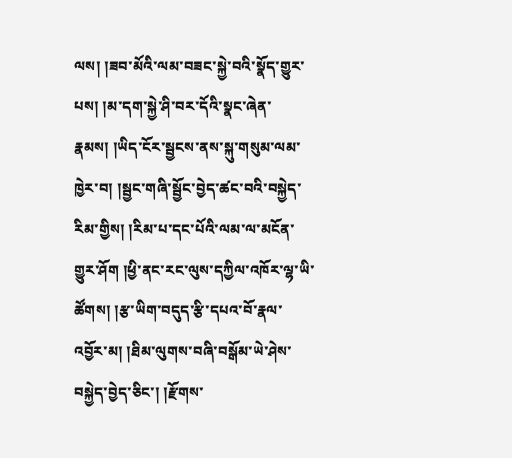ལས། །ཟབ་མོའི་ལམ་བཟང་སྐྱེ་བའི་སྣོད་གྱུར་པས། །མ་དག་སྐྱེ་ཤི་བར་དོའི་སྣང་ཞེན་རྣམས། །ཡིད་ངོར་སྦྱངས་ནས་སྐུ་གསུམ་ལམ་ཁྱེར་བ། །སྦྱང་གཞི་སྦྱོང་བྱེད་ཚང་བའི་བསྐྱེད་རིམ་གྱིས། །རིམ་པ་དང་པོའི་ལམ་ལ་མངོན་གྱུར་ཤོག །ཕྱི་ནང་རང་ལུས་དཀྱིལ་འཁོར་ལྷ་ཡི་ཚོགས། །རྩ་ཡིག་བདུད་རྩི་དཔའ་བོ་རྣལ་འབྱོར་མ། །ཐིམ་ལུགས་བཞི་བསྒོམ་ཡེ་ཤེས་བསྐྱེད་བྱེད་ཅིང་། །རྫོགས་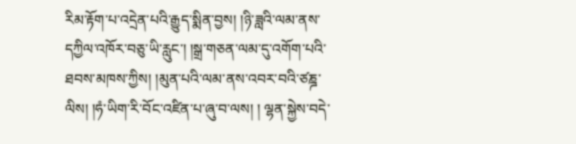རིམ་རྟོག་པ་འདྲེན་པའི་རྒྱུད་སྨིན་བྱས། །ཉི་ཟླའི་ལམ་ནས་དཀྱིལ་འཁོར་བཅུ་ཡི་རླུང་། །སྒྲ་གཅན་ལམ་དུ་འགོག་པའི་ཐབས་མཁས་ཀྱིས། །མུན་པའི་ལམ་ནས་འབར་བའི་ཙཎྜ་ལིས། །ཧཾ་ཡིག་རི་བོང་འཛིན་པ་ཞུ་བ་ལས། ། ལྷན་སྐྱེས་བདེ་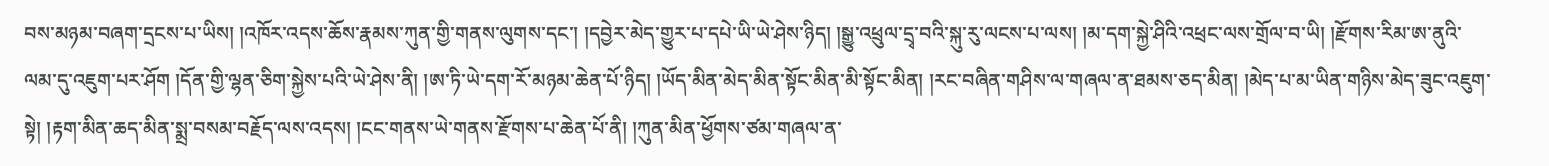བས་མཉམ་བཞག་དྲངས་པ་ཡིས། །འཁོར་འདས་ཆོས་རྣམས་ཀུན་གྱི་གནས་ལུགས་དང་། །དབྱེར་མེད་གྱུར་པ་དཔེ་ཡི་ཡེ་ཤེས་ཉིད། །སྒྱུ་འཕྲུལ་དྲྭ་བའི་སྐུ་རུ་ལངས་པ་ལས། །མ་དག་སྐྱེ་ཤིའི་འཕྲང་ལས་གྲོལ་བ་ཡི། །རྫོགས་རིམ་ཨ་ནུའི་ལམ་དུ་འཇུག་པར་ཤོག །དོན་གྱི་ལྷན་ཅིག་སྐྱེས་པའི་ཡེ་ཤེས་ནི། །ཨ་ཏི་ཡེ་དག་རོ་མཉམ་ཆེན་པོ་ཉིད། །ཡོད་མིན་མེད་མིན་སྟོང་མིན་མི་སྟོང་མིན། །རང་བཞིན་གཤིས་ལ་གཞལ་ན་ཐམས་ཅད་མིན། །མེད་པ་མ་ཡིན་གཉིས་མེད་ཟུང་འཇུག་སྟེ། །རྟག་མིན་ཆད་མིན་སྨྲ་བསམ་བརྗོད་ལས་འདས། །ངང་གནས་ཡེ་གནས་རྫོགས་པ་ཆེན་པོ་ནི། །ཀུན་མིན་ཕྱོགས་ཙམ་གཞལ་ན་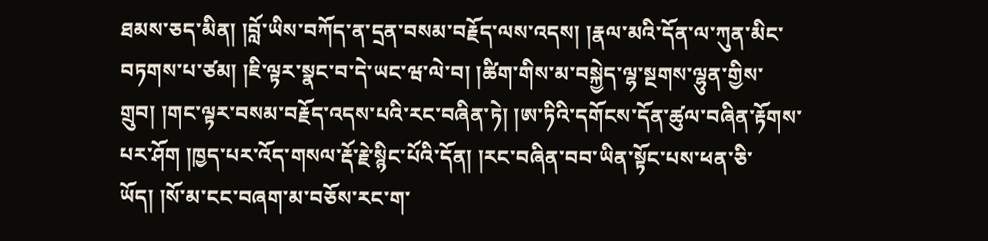ཐམས་ཅད་མིན། །བློ་ཡིས་བཀོད་ན་དྲན་བསམ་བརྗོད་ལས་འདས། །རྣལ་མའི་དོན་ལ་ཀུན་མིང་བཏགས་པ་ཙམ། །ཇི་ལྟར་སྣང་བ་དེ་ཡང་ཝ་ལེ་བ། །ཚིག་གིས་མ་བསྐྱེད་ལྷ་སྔགས་ལྷུན་གྱིས་གྲུབ། །གང་ལྟར་བསམ་བརྗོད་འདས་པའི་རང་བཞིན་ཏེ། །ཨ་ཏིའི་དགོངས་དོན་ཚུལ་བཞིན་རྟོགས་པར་ཤོག །ཁྱད་པར་འོད་གསལ་རྡོ་རྗེ་སྙིང་པོའི་དོན། །རང་བཞིན་བབ་ཡིན་སྟོང་པས་ཕན་ཅི་ཡོད། །སོ་མ་ངང་བཞག་མ་བཅོས་རང་ག་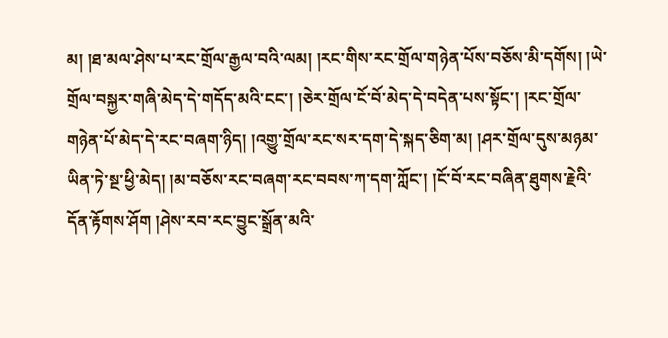མ། །ཐ་མལ་ཤེས་པ་རང་གྲོལ་རྒྱལ་བའི་ལམ། །རང་གིས་རང་གྲོལ་གཉེན་པོས་བཅོས་མི་དགོས། །ཡེ་གྲོལ་བསྐྱར་གཞི་མེད་དེ་གདོད་མའི་ངང་། །ཅེར་གྲོལ་ངོ་བོ་མེད་དེ་བདེན་པས་སྟོང་། །རང་གྲོལ་གཉེན་པོ་མེད་དེ་རང་བཞག་ཉིད། །འགྱུ་གྲོལ་རང་སར་དག་དེ་སྐད་ཅིག་མ། །ཤར་གྲོལ་དུས་མཉམ་ཡིན་ཏེ་སྔ་ཕྱི་མེད། །མ་བཅོས་རང་བཞག་རང་བབས་ཀ་དག་ཀློང་། །ངོ་བོ་རང་བཞིན་ཐུགས་རྗེའི་དོན་རྟོགས་ཤོག །ཤེས་རབ་རང་བྱུང་སྒྲོན་མའི་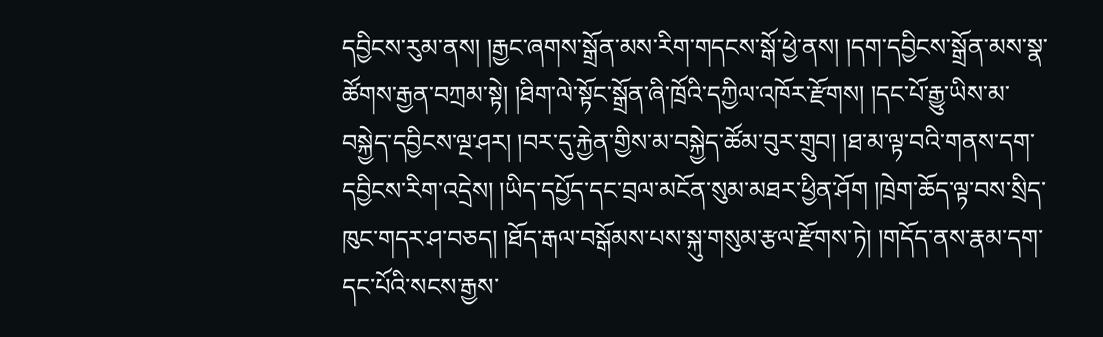དབྱིངས་རུམ་ནས། །རྒྱང་ཞགས་སྒྲོན་མས་རིག་གདངས་སྒོ་ཕྱེ་ནས། །དག་དབྱིངས་སྒྲོན་མས་སྣ་ཚོགས་རྒྱན་བཀྲམ་སྟེ། །ཐིག་ལེ་སྟོང་སྒྲོན་ཞི་ཁྲོའི་དཀྱིལ་འཁོར་རྫོགས། །དང་པོ་རྒྱུ་ཡིས་མ་བསྐྱེད་དབྱིངས་ལྔ་ཤར། །བར་དུ་རྐྱེན་གྱིས་མ་བསྐྱེད་ཚོམ་བུར་གྲུབ། །ཐ་མ་ལྟ་བའི་གནས་དག་དབྱིངས་རིག་འདྲེས། །ཡིད་དཔྱོད་དང་བྲལ་མངོན་སུམ་མཐར་ཕྱིན་ཤོག །ཁྲེག་ཆོད་ལྟ་བས་སྲིད་ཁུང་གདར་ཤ་བཅད། །ཐོད་རྒལ་བསྒོམས་པས་སྐུ་གསུམ་རྩལ་རྫོགས་ཏེ། །གདོད་ནས་རྣམ་དག་དང་པོའི་སངས་རྒྱས་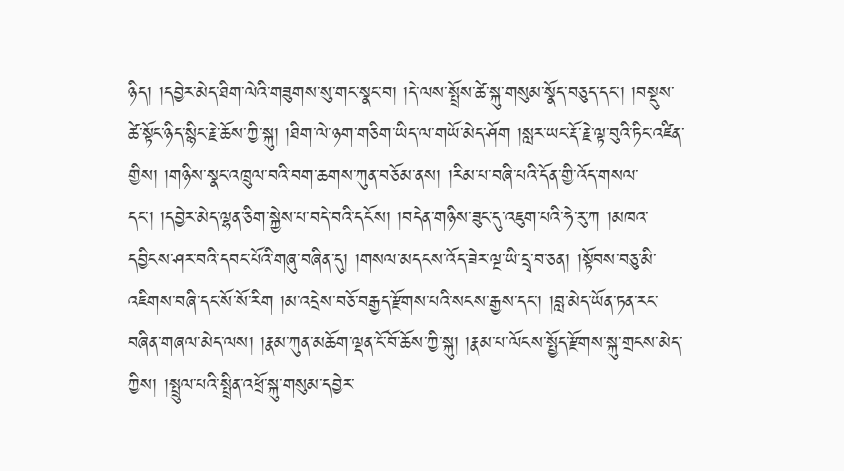ཉིད། །དབྱེར་མེད་ཐིག་ལེའི་གཟུགས་སུ་གང་སྣང་བ། །དེ་ལས་སྤྲོས་ཚེ་སྐུ་གསུམ་སྣོད་བཅུད་དང་། །བསྡུས་ཚེ་སྟོང་ཉིད་སྙིང་རྗེ་ཆོས་ཀྱི་སྐུ། །ཐིག་ལེ་ཉག་གཅིག་ཡིད་ལ་གཡོ་མེད་ཤོག །སླར་ཡང་རྡོ་རྗེ་ལྟ་བུའི་ཏིང་འཛིན་གྱིས། །གཉིས་སྣང་འཁྲུལ་བའི་བག་ཆགས་ཀུན་བཅོམ་ནས། །རིམ་པ་བཞི་པའི་དོན་གྱི་འོད་གསལ་དང་། །དབྱེར་མེད་ལྷན་ཅིག་སྐྱེས་པ་བདེ་བའི་དངོས། །བདེན་གཉིས་ཟུང་དུ་འཇུག་པའི་ཧེ་རུ་ཀ །མཁའ་དབྱིངས་ཤར་བའི་དབང་པོའི་གཞུ་བཞིན་དུ། །གསལ་མདངས་འོད་ཟེར་ལྔ་ཡི་དྲྭ་བ་ཅན། །སྟོབས་བཅུ་མི་འཇིགས་བཞི་དང་སོ་སོ་རིག །མ་འདྲེས་བཅོ་བརྒྱད་རྫོགས་པའི་སངས་རྒྱས་དང་། །བླ་མེད་ཡོན་ཏན་རང་བཞིན་གཞལ་མེད་ལས། །རྣམ་ཀུན་མཆོག་ལྡན་ངོ་བོ་ཆོས་ཀྱི་སྐུ། །རྣམ་པ་ལོངས་སྤྱོད་རྫོགས་སྐུ་གྲངས་མེད་ཀྱིས། །སྤྲུལ་པའི་སྤྲིན་འཕྲོ་སྐུ་གསུམ་དབྱེར་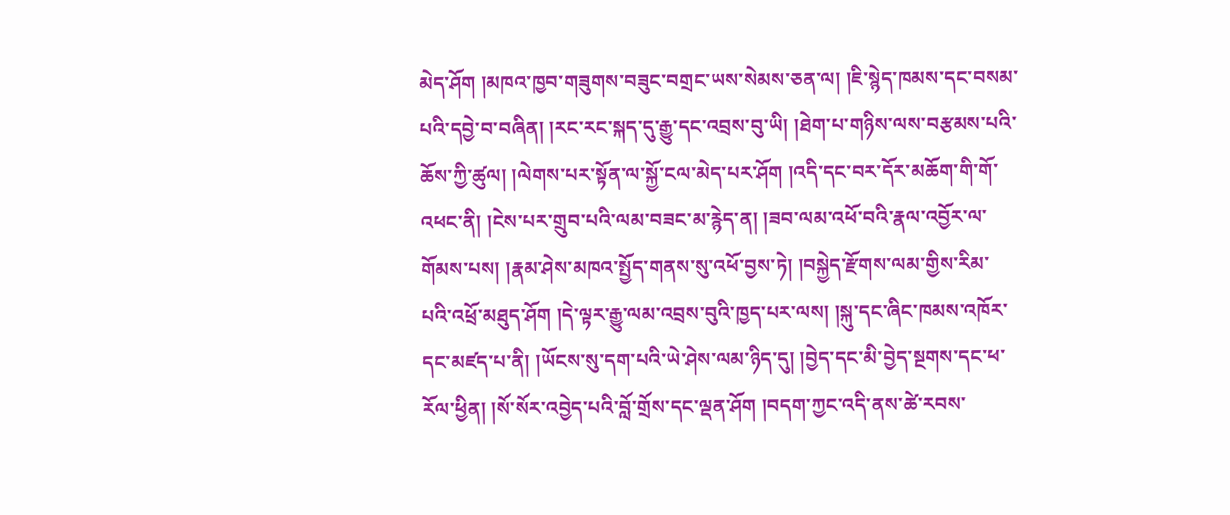མེད་ཤོག །མཁའ་ཁྱབ་གཟུགས་བཟུང་བགྲང་ཡས་སེམས་ཅན་ལ། །ཇི་སྙེད་ཁམས་དང་བསམ་པའི་དབྱེ་བ་བཞིན། །རང་རང་སྐད་དུ་རྒྱུ་དང་འབྲས་བུ་ཡི། །ཐེག་པ་གཉིས་ལས་བརྩམས་པའི་ཆོས་ཀྱི་ཚུལ། །ལེགས་པར་སྟོན་ལ་སྐྱོ་ངལ་མེད་པར་ཤོག །འདི་དང་བར་དོར་མཆོག་གི་གོ་འཕང་ནི། །ངེས་པར་གྲུབ་པའི་ལམ་བཟང་མ་རྙེད་ན། །ཟབ་ལམ་འཕོ་བའི་རྣལ་འབྱོར་ལ་གོམས་པས། །རྣམ་ཤེས་མཁའ་སྤྱོད་གནས་སུ་འཕོ་བྱས་ཏེ། །བསྐྱེད་རྫོགས་ལམ་གྱིས་རིམ་པའི་འཕྲོ་མཐུད་ཤོག །དེ་ལྟར་རྒྱུ་ལམ་འབྲས་བུའི་ཁྱད་པར་ལས། །སྐུ་དང་ཞིང་ཁམས་འཁོར་དང་མཛད་པ་ནི། །ཡོངས་སུ་དག་པའི་ཡེ་ཤེས་ལམ་ཉིད་དུ། །བྱེད་དང་མི་བྱེད་སྔགས་དང་ཕ་རོལ་ཕྱིན། །སོ་སོར་འབྱེད་པའི་བློ་གྲོས་དང་ལྡན་ཤོག །བདག་ཀྱང་འདི་ནས་ཚེ་རབས་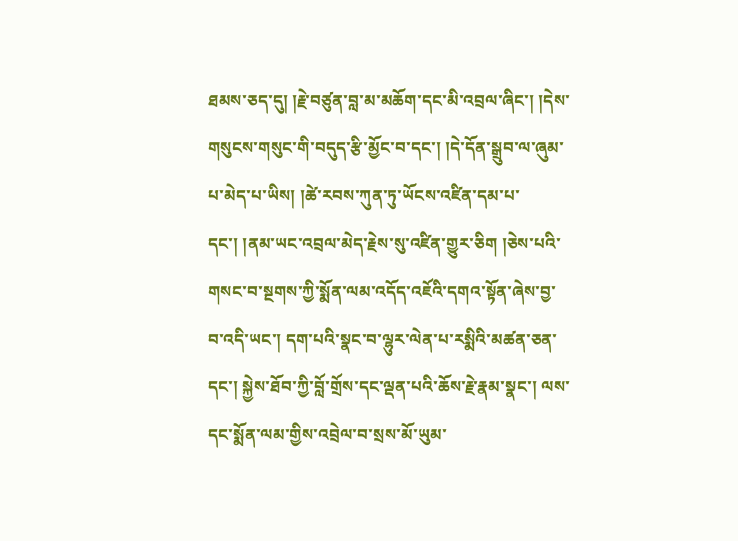ཐམས་ཅད་དུ། །རྗེ་བཙུན་བླ་མ་མཆོག་དང་མི་འབྲལ་ཞིང་། །དེས་གསུངས་གསུང་གི་བདུད་རྩི་མྱོང་བ་དང་། །དེ་དོན་སྒྲུབ་ལ་ཞུམ་པ་མེད་པ་ཡིས། །ཚེ་རབས་ཀུན་ཏུ་ཡོངས་འཛིན་དམ་པ་དང་། །ནམ་ཡང་འབྲལ་མེད་རྗེས་སུ་འཛིན་གྱུར་ཅིག །ཅེས་པའི་གསང་བ་སྔགས་ཀྱི་སྨོན་ལམ་འདོད་འཇོའི་དགའ་སྟོན་ཞེས་བྱ་བ་འདི་ཡང་། དག་པའི་སྣང་བ་ལྷུར་ལེན་པ་རསྨིའི་མཚན་ཅན་དང་། སྐྱེས་ཐོབ་ཀྱི་བློ་གྲོས་དང་ལྡན་པའི་ཆོས་རྗེ་རྣམ་སྣང་། ལས་དང་སྨོན་ལམ་གྱིས་འབྲེལ་བ་སྲས་མོ་ཡུམ་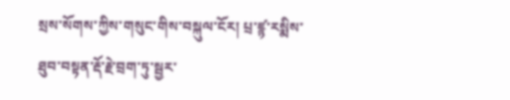སྲས་སོགས་ཀྱིས་གསུང་གིས་བསྐུལ་ངོར། པྲ་ཛྙ་རསྨིས་ཐུབ་བསྟན་རྡོ་རྗེ་བྲག་ཏུ་སྦྱར་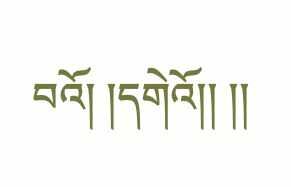བའོ། །དགེའོ།། །།